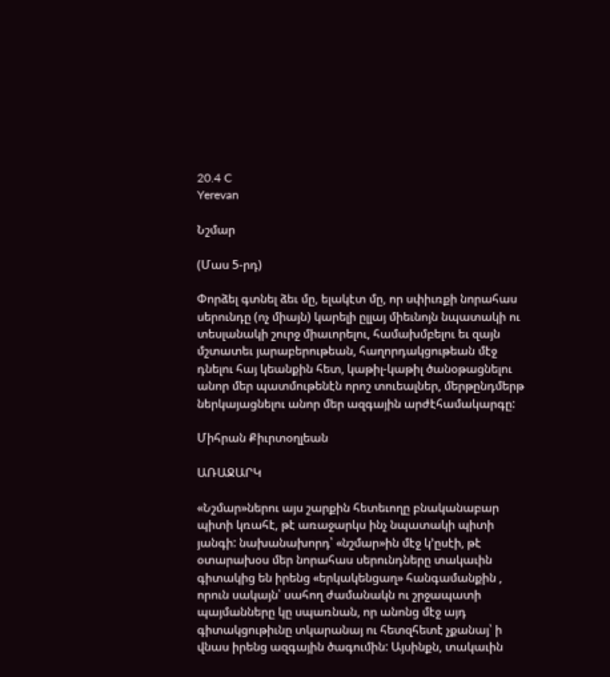20.4 C
Yerevan

Նշմար

(Մաս 5‑րդ)

Փորձել գտնել ձեւ մը, ելակէտ մը, որ սփիւռքի նորահաս սերունդը (ոչ միայն) կարելի ըլլայ միեւնոյն նպատակի ու տեսլանակի շուրջ միաւորելու, համախմբելու եւ զայն մշտատեւ յարաբերութեան, հաղորդակցութեան մէջ դնելու հայ կեանքին հետ, կաթիլ-կաթիլ ծանօթացնելու անոր մեր պատմութենէն որոշ տուեալներ, մերթընդմերթ ներկայացնելու անոր մեր ազգային արժէհամակարգը:

Միհրան Քիւրտօղլեան

ԱՌԱՋԱՐԿ

«Նշմար»ներու այս շարքին հետեւողը բնականաբար պիտի կռահէ, թէ առաջարկս ինչ նպատակի պիտի յանգի: նախանախորդ՝ «նշմար»ին մէջ կ’ըսէի, թէ օտարախօս մեր նորահաս սերունդները տակաւին գիտակից են իրենց «երկակենցաղ» հանգամանքին , որուն սակայն՝ սահող ժամանակն ու շրջապատի պայմանները կը սպառնան, որ անոնց մէջ այդ գիտակցութիւնը տկարանայ ու հետզհետէ չքանայ՝ ի վնաս իրենց ազգային ծագումին: Այսինքն, տակաւին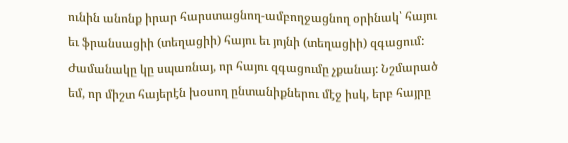ունին անոնք իրար հարստացնող-ամբողջացնող օրինակ՝ հայու եւ ֆրանսացիի (տեղացիի) հայու եւ յոյնի (տեղացիի) զգացում: Ժամանակը կը սպառնայ, որ հայու զգացումը չքանայ: Նշմարած եմ, որ միշտ հայերէն խօսող ընտանիքներու մէջ իսկ, երբ հայրը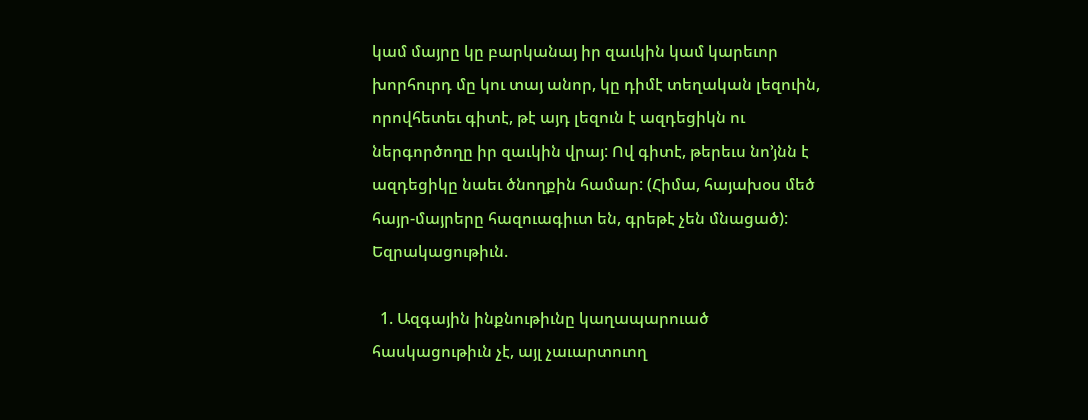կամ մայրը կը բարկանայ իր զաւկին կամ կարեւոր խորհուրդ մը կու տայ անոր, կը դիմէ տեղական լեզուին, որովհետեւ գիտէ, թէ այդ լեզուն է ազդեցիկն ու ներգործողը իր զաւկին վրայ: Ով գիտէ, թերեւս նո’յնն է ազդեցիկը նաեւ ծնողքին համար: (Հիմա, հայախօս մեծ հայր-մայրերը հազուագիւտ են, գրեթէ չեն մնացած): Եզրակացութիւն.

  1. Ազգային ինքնութիւնը կաղապարուած հասկացութիւն չէ, այլ չաւարտուող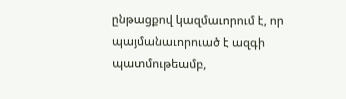ընթացքով կազմաւորում է, որ պայմանաւորուած է ազգի պատմութեամբ,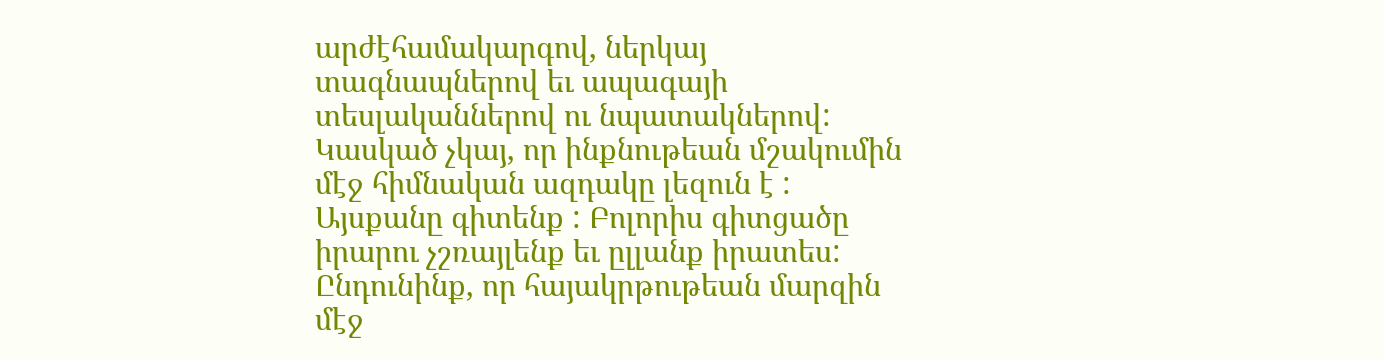արժէհամակարգով, ներկայ տագնապներով եւ ապագայի տեսլականներով ու նպատակներով: Կասկած չկայ, որ ինքնութեան մշակումին մէջ հիմնական ազդակը լեզուն է : Այսքանը գիտենք : Բոլորիս գիտցածը իրարու չշռայլենք եւ ըլլանք իրատես: Ընդունինք, որ հայակրթութեան մարզին մէջ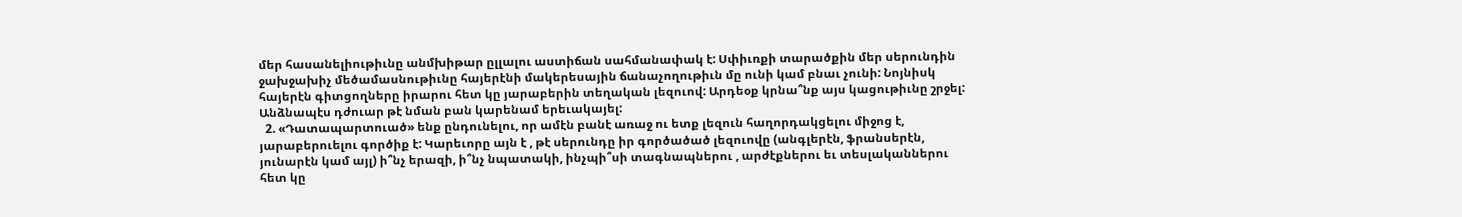մեր հասանելիութիւնը անմխիթար ըլլալու աստիճան սահմանափակ է: Սփիւռքի տարածքին մեր սերունդին ջախջախիչ մեծամասնութիւնը հայերէնի մակերեսային ճանաչողութիւն մը ունի կամ բնաւ չունի: Նոյնիսկ հայերէն գիտցողները իրարու հետ կը յարաբերին տեղական լեզուով: Արդեօք կրնա՞նք այս կացութիւնը շրջել: Անձնապէս դժուար թէ նման բան կարենամ երեւակայել:
  2. «Դատապարտուած» ենք ընդունելու, որ ամէն բանէ առաջ ու ետք լեզուն հաղորդակցելու միջոց է, յարաբերուելու գործիք է: Կարեւորը այն է , թէ սերունդը իր գործածած լեզուովը (անգլերէն, ֆրանսերէն, յունարէն կամ այլ) ի՞նչ երազի, ի՞նչ նպատակի, ինչպի՞սի տագնապներու , արժէքներու եւ տեսլականներու հետ կը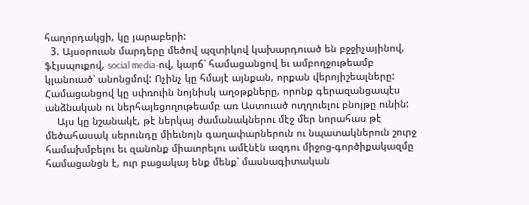հաղորդակցի, կը յարաբերի:
  3. Այսօրուան մարդերը մեծով պզտիկով կախարդուած են բջջիչայինով, ֆէյսպուքով, social media-ով, կարճ՝ համացանցով եւ ամբողջութեամբ կլանուած՝ անոնցմով: Ոչինչ կը հմայէ այնքան, որքան վերոյիշեալները: Համացանցով կը սփռուին նոյնիսկ աղօթքները, որոնք գերազանցապէս անձնական ու ներհայեցողութեամբ առ Աստուած ուղղուելու բնոյթը ունին:
    Այս կը նշանակէ, թէ ներկայ ժամանակներու մէջ մեր նորահաս թէ մեծահասակ սերունդը միեւնոյն գաղափարներուն ու նպատակներուն շուրջ համախմբելու եւ զանոնք միաւորելու ամէնէն ազդու միջոց-գործիքակազմը համացանցն է, ուր բացակայ ենք մենք՝ մասնագիտական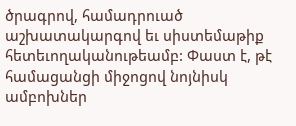ծրագրով, համադրուած աշխատակարգով եւ սիստեմաթիք հետեւողականութեամբ: Փաստ է, թէ համացանցի միջոցով նոյնիսկ ամբոխներ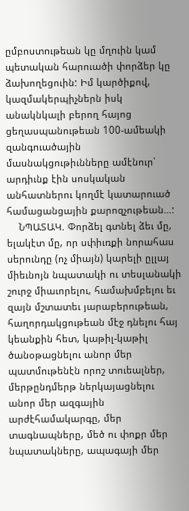ըմբոստութեան կը մղուին կամ պետական հարուածի փորձեր կը ձախողեցուին: Իմ կարծիքով, կազմակերպիչներն իսկ անակնկալի բերող հայոց ցեղասպանութեան 100-ամեակի զանգուածային մասնակցութիւնները ամէնուր՝ արդիւնք էին սոսկական անհատներու կողմէ կատարուած համացանցային քարոզչութեան…:
    ՆՊԱՏԱԿ. Փորձել գտնել ձեւ մը, ելակէտ մը, որ սփիւռքի նորահաս սերունդը (ոչ միայն) կարելի ըլլայ միեւնոյն նպատակի ու տեսլանակի շուրջ միաւորելու, համախմբելու եւ զայն մշտատեւ յարաբերութեան, հաղորդակցութեան մէջ դնելու հայ կեանքին հետ, կաթիլ-կաթիլ ծանօթացնելու անոր մեր պատմութենէն որոշ տուեալներ, մերթընդմերթ ներկայացնելու անոր մեր ազգային արժէհամակարգը, մեր տագնապները, մեծ ու փոքր մեր նպատակները, ապագայի մեր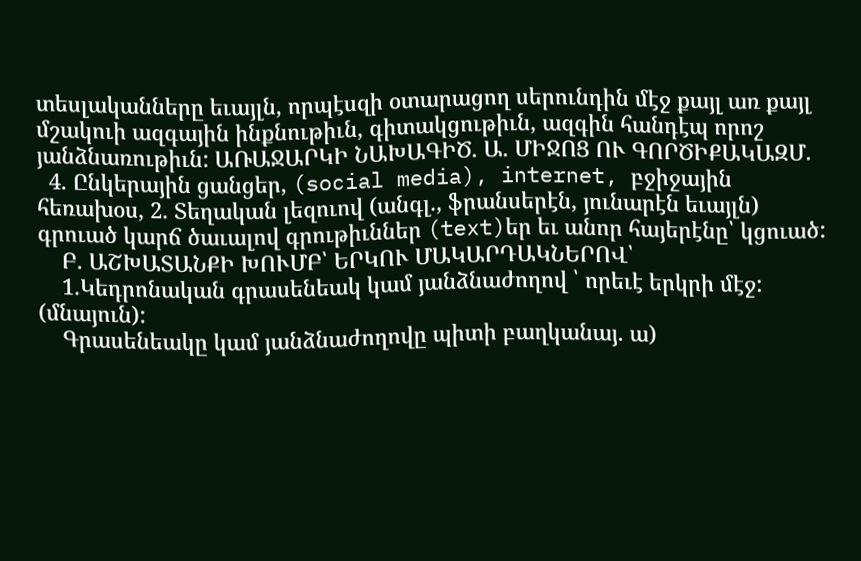տեսլականները եւայլն, որպէսզի օտարացող սերունդին մէջ քայլ առ քայլ մշակուի ազգային ինքնութիւն, գիտակցութիւն, ազգին հանդէպ որոշ յանձնառութիւն: ԱՌԱՋԱՐԿԻ ՆԱԽԱԳԻԾ. Ա. ՄԻՋՈՑ ՈՒ ԳՈՐԾԻՔԱԿԱԶՄ.
  4. Ընկերային ցանցեր, (social media), internet, բջիջային հեռախօս, 2. Տեղական լեզուով (անգլ., ֆրանսերէն, յունարէն եւայլն) գրուած կարճ ծաւալով գրութիւններ (text)եր եւ անոր հայերէնը՝ կցուած:
    Բ. ԱՇԽԱՏԱՆՔԻ ԽՈՒՄԲ՝ ԵՐԿՈՒ ՄԱԿԱՐԴԱԿՆԵՐՈՎ՝
    1.Կեդրոնական գրասենեակ կամ յանձնաժողով ՝ որեւէ երկրի մէջ: (մնայուն):
    Գրասենեակը կամ յանձնաժողովը պիտի բաղկանայ. ա)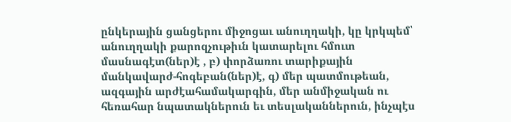ընկերային ցանցերու միջոցաւ անուղղակի, կը կրկպեմ՝ անուղղակի քարոզչութիւն կատարելու հմուտ մասնագէտ(ներ)է , բ) փորձառու տարիքային մանկավարժ-հոգեբան(ներ)է, գ) մեր պատմութեան, ազգային արժէահամակարգին, մեր անմիջական ու հեռահար նպատակներուն եւ տեսլականներուն, ինչպէս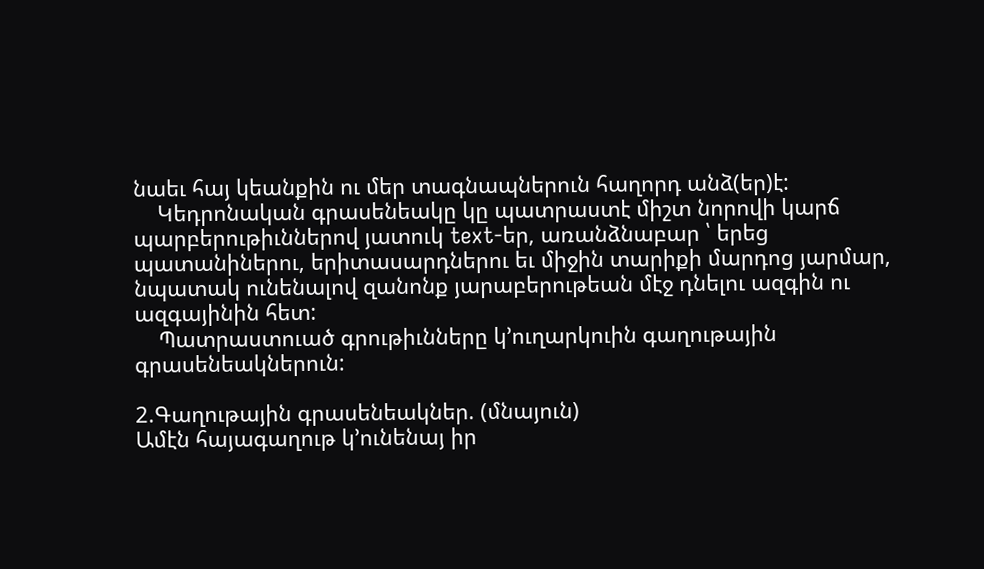նաեւ հայ կեանքին ու մեր տագնապներուն հաղորդ անձ(եր)է:
    Կեդրոնական գրասենեակը կը պատրաստէ միշտ նորովի կարճ պարբերութիւններով յատուկ text-եր, առանձնաբար ՝ երեց պատանիներու, երիտասարդներու եւ միջին տարիքի մարդոց յարմար, նպատակ ունենալով զանոնք յարաբերութեան մէջ դնելու ազգին ու ազգայինին հետ:
    Պատրաստուած գրութիւնները կ’ուղարկուին գաղութային գրասենեակներուն:

2.Գաղութային գրասենեակներ. (մնայուն)
Ամէն հայագաղութ կ’ունենայ իր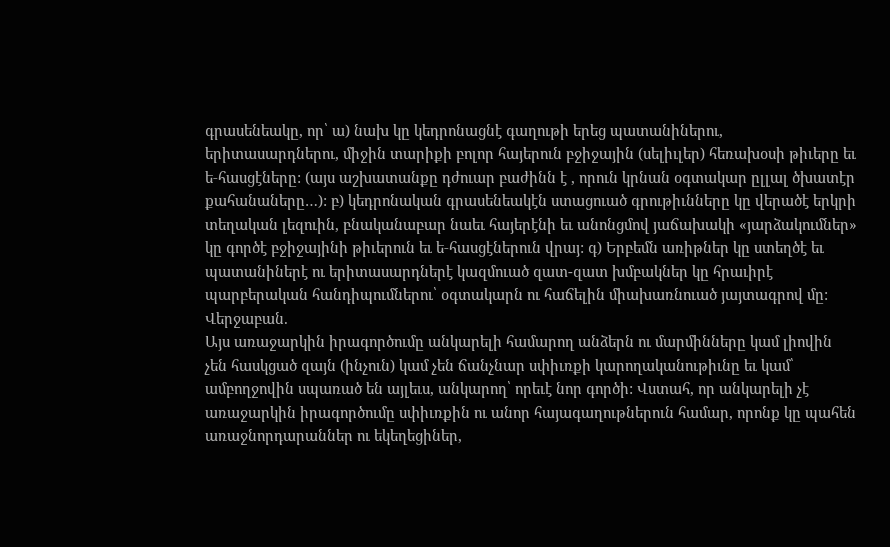գրասենեակը, որ՝ ա) նախ կը կեդրոնացնէ գաղութի երեց պատանիներու, երիտասարդներու, միջին տարիքի բոլոր հայերուն բջիջային (սելիւլեր) հեռախօսի թիւերը եւ ե‑հասցէները: (այս աշխատանքը դժուար բաժինն է , որուն կրնան օգտակար ըլլալ ծխատէր քահանաները…): բ) կեդրոնական գրասենեակէն ստացուած գրութիւնները կը վերածէ երկրի տեղական լեզուին, բնականաբար նաեւ հայերէնի եւ անոնցմով յաճախակի «յարձակումներ» կը գործէ բջիջայինի թիւերուն եւ ե‑հասցէներուն վրայ: գ) Երբեմն առիթներ կը ստեղծէ եւ պատանիներէ ու երիտասարդներէ կազմուած զատ-զատ խմբակներ կը հրաւիրէ պարբերական հանդիպումներու՝ օգտակարն ու հաճելին միախառնուած յայտագրով մը:
Վերջաբան.
Այս առաջարկին իրագործումը անկարելի համարող անձերն ու մարմինները կամ լիովին չեն հասկցած զայն (ինչուն) կամ չեն ճանչնար սփիւռքի կարողականութիւնը եւ կամ՝ ամբողջովին սպառած են այլեւս, անկարող՝ որեւէ նոր գործի: Վստահ, որ անկարելի չէ առաջարկին իրագործումը սփիւռքին ու անոր հայագաղութներուն համար, որոնք կը պահեն առաջնորդարաններ ու եկեղեցիներ,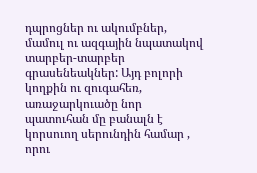դպրոցներ ու ակումբներ, մամուլ ու ազգային նպատակով տարբեր-տարբեր գրասենեակներ: Այդ բոլորի կողքին ու զուգահեռ, առաջարկուածը նոր պատուհան մը բանալն է կորսուող սերունդին համար , որու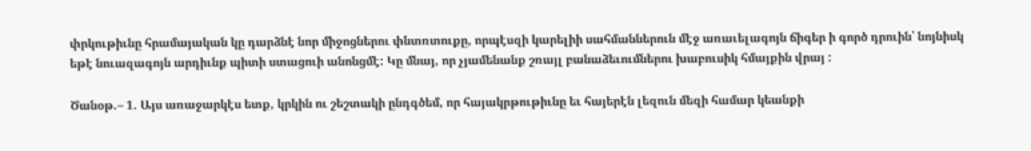փրկութիւնը հրամայական կը դարձնէ նոր միջոցներու փնտռտուքը, որպէսզի կարելիի սահմաններուն մէջ առաւելագոյն ճիգեր ի գործ դրուին՝ նոյնիսկ եթէ նուազագոյն արդիւնք պիտի ստացուի անոնցմէ: Կը մնայ, որ չյամենանք շռայլ բանաձեւումներու խաբուսիկ հմայքին վրայ :

Ծանօթ.– 1. Այս առաջարկէս ետք, կրկին ու շեշտակի ընդգծեմ, որ հայակրթութիւնը եւ հայերէն լեզուն մեզի համար կեանքի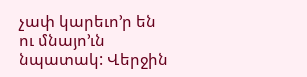չափ կարեւո’ր են ու մնայո’ւն նպատակ: Վերջին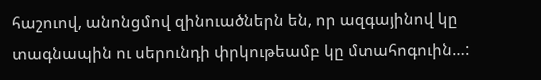հաշուով, անոնցմով զինուածներն են, որ ազգայինով կը տագնապին ու սերունդի փրկութեամբ կը մտահոգուին…: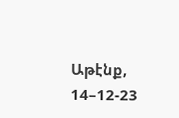Աթէնք, 14–12-23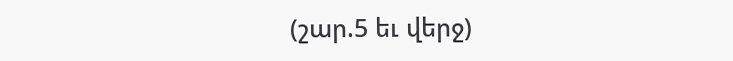(շար.5 եւ վերջ)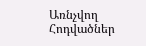Առնչվող Հոդվածներ